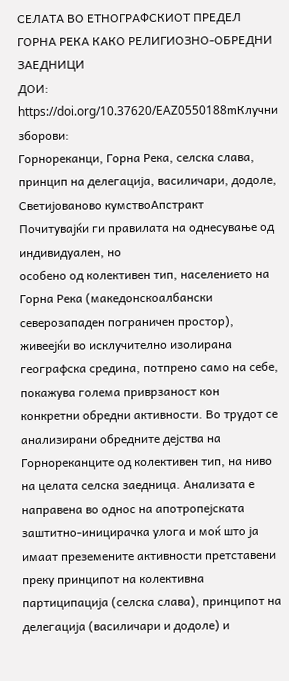СЕЛАТА ВО ЕТНОГРАФСКИОТ ПРЕДЕЛ ГОРНА РЕКА КАКО РЕЛИГИОЗНО-ОБРЕДНИ ЗАЕДНИЦИ
ДОИ:
https://doi.org/10.37620/EAZ0550188mКлучни зборови:
Горнореканци, Горна Река, селска слава, принцип на делегација, василичари, додоле, Светијованово кумствоАпстракт
Почитувајќи ги правилата на однесување од индивидуален, но
особено од колективен тип, населението на Горна Река (македонскоалбански северозападен пограничен простор), живеејќи во исклучително изолирана географска средина, потпрено само на себе, покажува голема приврзаност кон конкретни обредни активности. Во трудот се анализирани обредните дејства на Горнореканците од колективен тип, на ниво на целата селска заедница. Анализата е направена во однос на апотропејската заштитно-иницирачка улога и моќ што ја имаат преземените активности претставени преку принципот на колективна партиципација (селска слава), принципот на делегација (василичари и додоле) и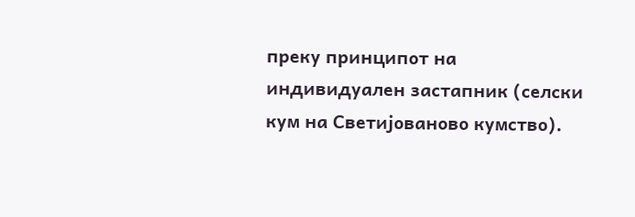преку принципот на индивидуален застапник (селски кум на Светијованово кумство).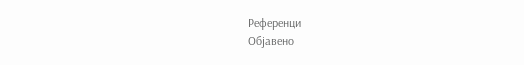Референци
Објавено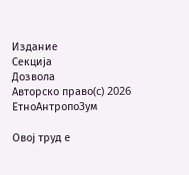Издание
Секција
Дозвола
Авторско право(c) 2026 ЕтноАнтропоЗум

Овој труд е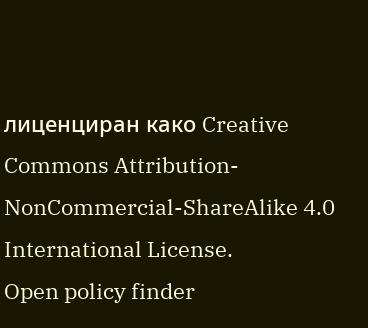лиценциран како Creative Commons Attribution-NonCommercial-ShareAlike 4.0 International License.
Open policy finder